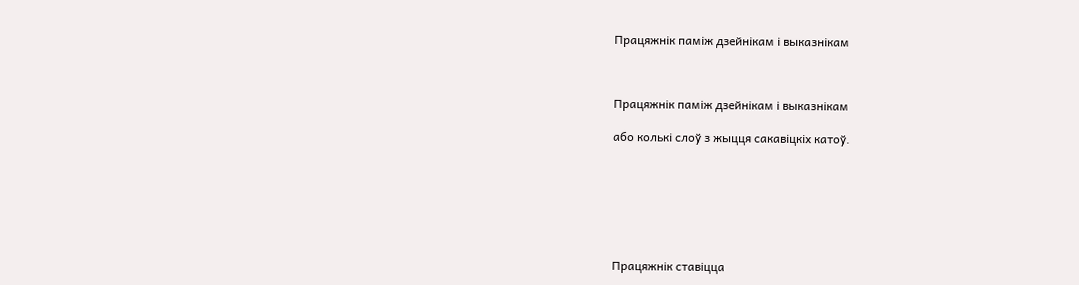Працяжнік паміж дзейнікам і выказнікам



Працяжнік паміж дзейнікам і выказнікам

або колькі слоў з жыцця сакавіцкіх катоў.







Працяжнік ставіцца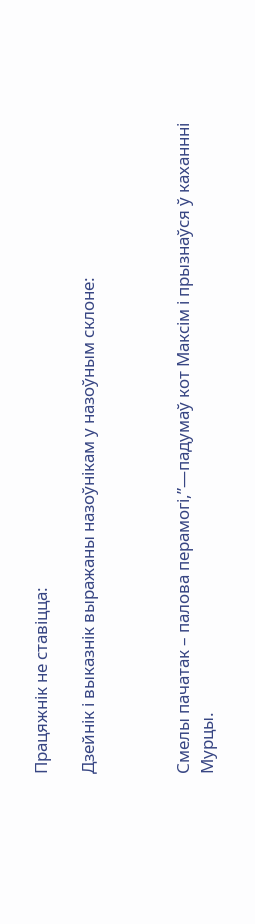Працяжнік не ставіцца:

Дзейнік і выказнік выражаны назоўнікам у назоўным склоне:



Смелы пачатак – палова перамогі,”—падумаў кот Максім і прызнаўся ў каханнні Мурцы.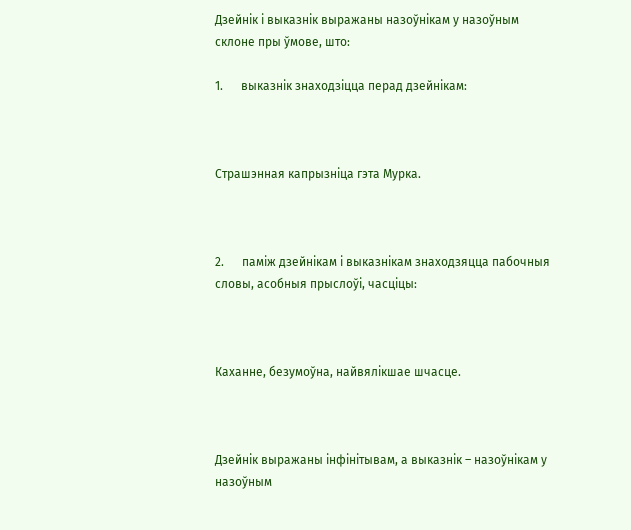Дзейнік і выказнік выражаны назоўнікам у назоўным склоне пры ўмове, што:

1.      выказнік знаходзіцца перад дзейнікам:



Страшэнная капрызніца гэта Мурка.



2.      паміж дзейнікам і выказнікам знаходзяцца пабочныя словы, асобныя прыслоўі, часціцы:



Каханне, безумоўна, найвялікшае шчасце.



Дзейнік выражаны інфінітывам, а выказнік – назоўнікам у назоўным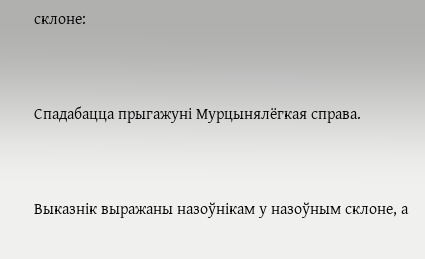склоне:



Спадабацца прыгажуні Мурцынялёгкая справа.



Выказнік выражаны назоўнікам у назоўным склоне, а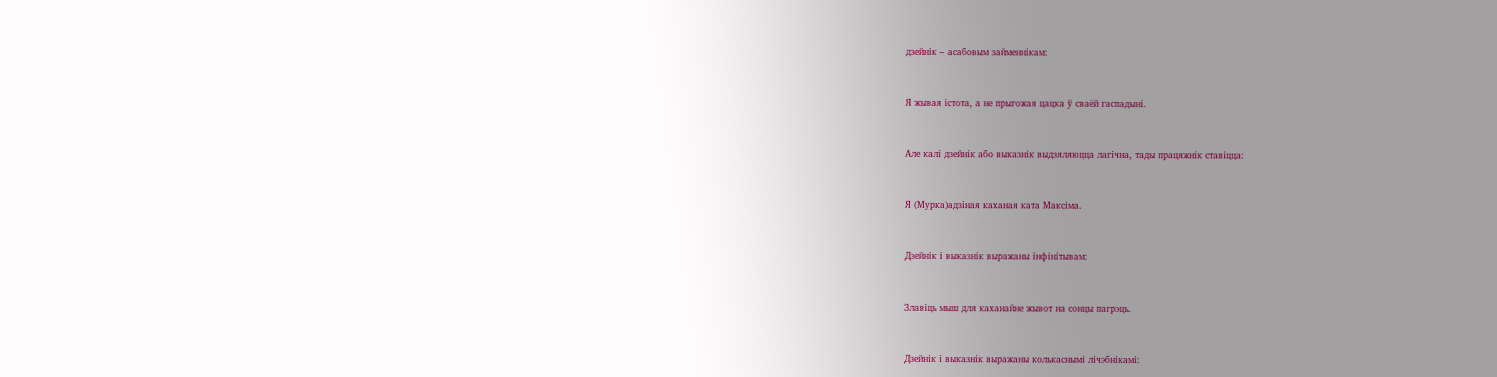дзейнік – асабовым займеннікам:



Я жывая істота, а не прыгожая цацка ў сваёй гаспадыні.



Але калі дзейнік або выказнік выдзяляюцца лагічна, тады працяжнік ставіцца:



Я (Мурка)адзіная каханая ката Максіма.



Дзейнік і выказнік выражаны інфінітывам:



Злавіць мыш для каханайне жывот на сонцы пагрэць.



Дзейнік і выказнік выражаны колькаснымі лічэбнікамі: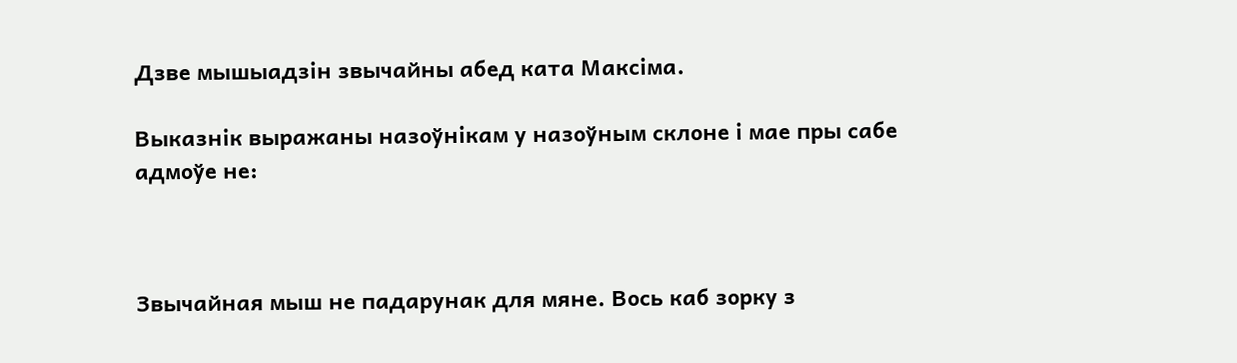Дзве мышыадзін звычайны абед ката Максіма.

Выказнік выражаны назоўнікам у назоўным склоне і мае пры сабе адмоўе не:



Звычайная мыш не падарунак для мяне. Вось каб зорку з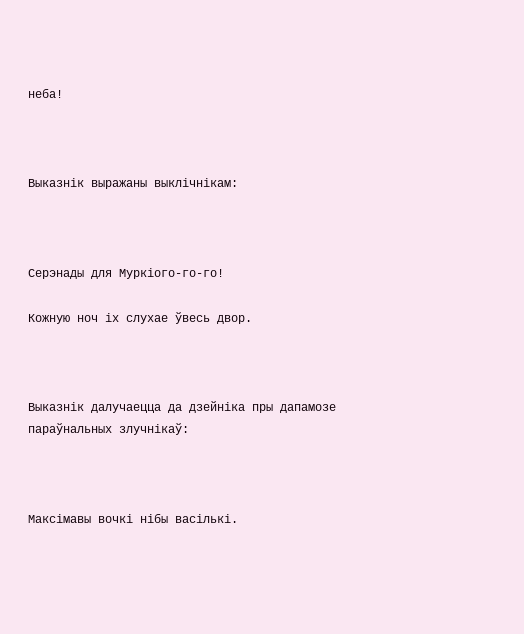неба!



Выказнік выражаны выклічнікам:



Серэнады для Муркіого-го-го!

Кожную ноч іх слухае ўвесь двор.



Выказнік далучаецца да дзейніка пры дапамозе параўнальных злучнікаў:



Максімавы вочкі нібы васількі.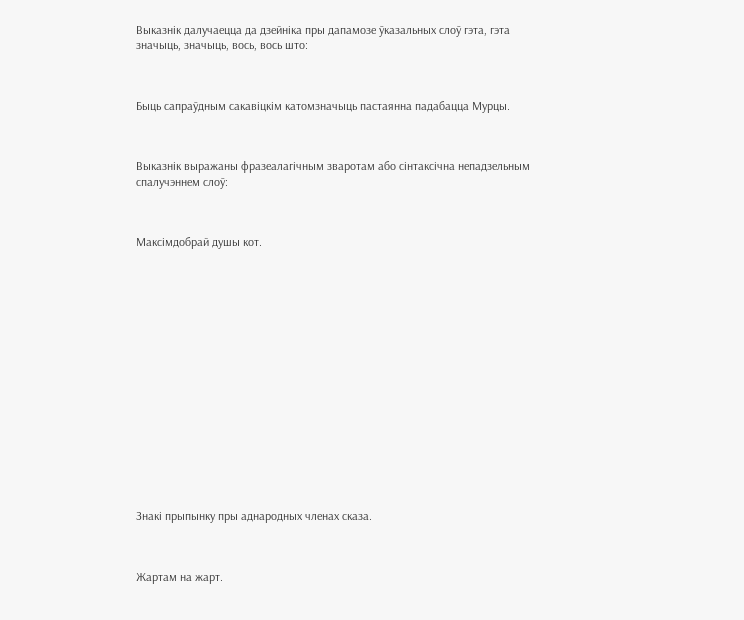Выказнік далучаецца да дзейніка пры дапамозе ўказальных слоў гэта, гэта значыць, значыць, вось, вось што:



Быць сапраўдным сакавіцкім катомзначыць пастаянна падабацца Мурцы.



Выказнік выражаны фразеалагічным зваротам або сінтаксічна непадзельным спалучэннем слоў:



Максімдобрай душы кот.

















Знакі прыпынку пры аднародных членах сказа.



Жартам на жарт.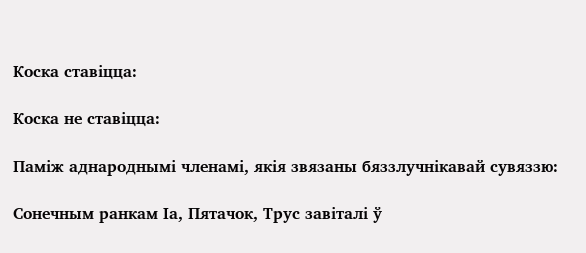Коска ставіцца:

Коска не ставіцца:

Паміж аднароднымі членамі, якія звязаны бяззлучнікавай сувяззю:

Сонечным ранкам Іа, Пятачок, Трус завіталі ў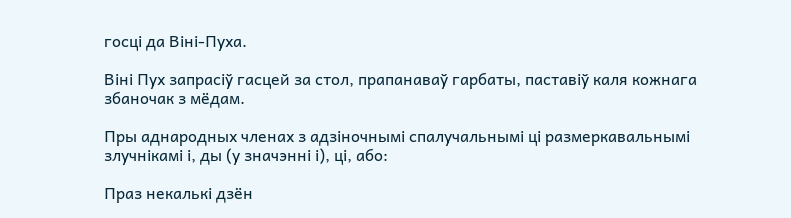госці да Віні-Пуха.

Віні Пух запрасіў гасцей за стол, прапанаваў гарбаты, паставіў каля кожнага збаночак з мёдам.

Пры аднародных членах з адзіночнымі спалучальнымі ці размеркавальнымі злучнікамі і, ды (у значэнні і), ці, або:

Праз некалькі дзён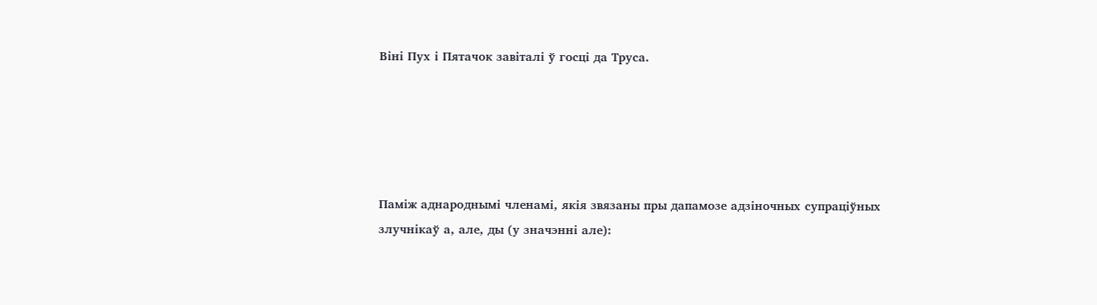Віні Пух і Пятачок завіталі ў госці да Труса.





Паміж аднароднымі членамі, якія звязаны пры дапамозе адзіночных супраціўных злучнікаў а, але, ды (у значэнні але):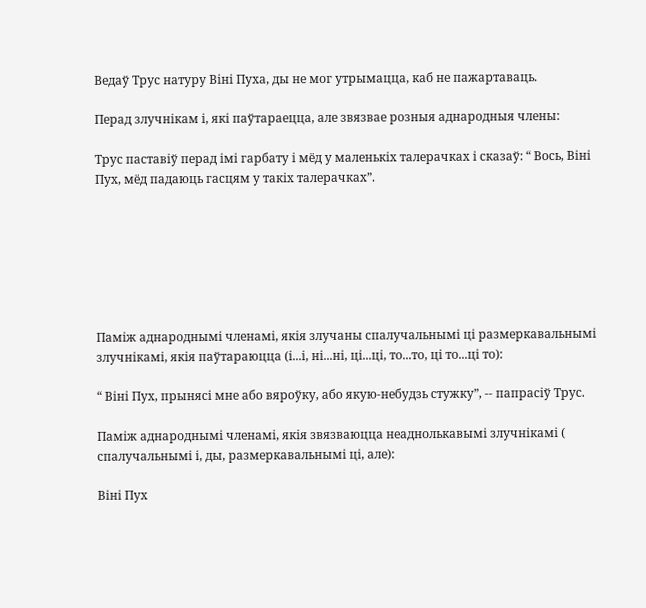Ведаў Трус натуру Віні Пуха, ды не мог утрымацца, каб не пажартаваць.

Перад злучнікам і, які паўтараецца, але звязвае розныя аднародныя члены:

Трус паставіў перад імі гарбату і мёд у маленькіх талерачках і сказаў: “ Вось, Віні Пух, мёд падаюць гасцям у такіх талерачках”.







Паміж аднароднымі членамі, якія злучаны спалучальнымі ці размеркавальнымі злучнікамі, якія паўтараюцца (і...і, ні...ні, ці...ці, то...то, ці то...ці то):

“ Віні Пух, прынясі мне або вяроўку, або якую-небудзь стужку”, -- папрасіў Трус.

Паміж аднароднымі членамі, якія звязваюцца неаднолькавымі злучнікамі ( спалучальнымі і, ды, размеркавальнымі ці, але):

Віні Пух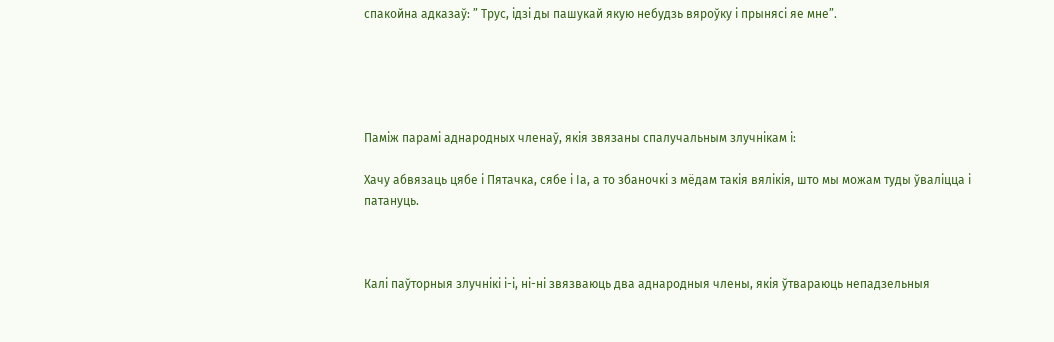спакойна адказаў: ” Трус, ідзі ды пашукай якую небудзь вяроўку і прынясі яе мне”.





Паміж парамі аднародных членаў, якія звязаны спалучальным злучнікам і:

Хачу абвязаць цябе і Пятачка, сябе і Іа, а то збаночкі з мёдам такія вялікія, што мы можам туды ўваліцца і патануць.



Калі паўторныя злучнікі і-і, ні-ні звязваюць два аднародныя члены, якія ўтвараюць непадзельныя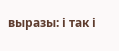выразы: і так і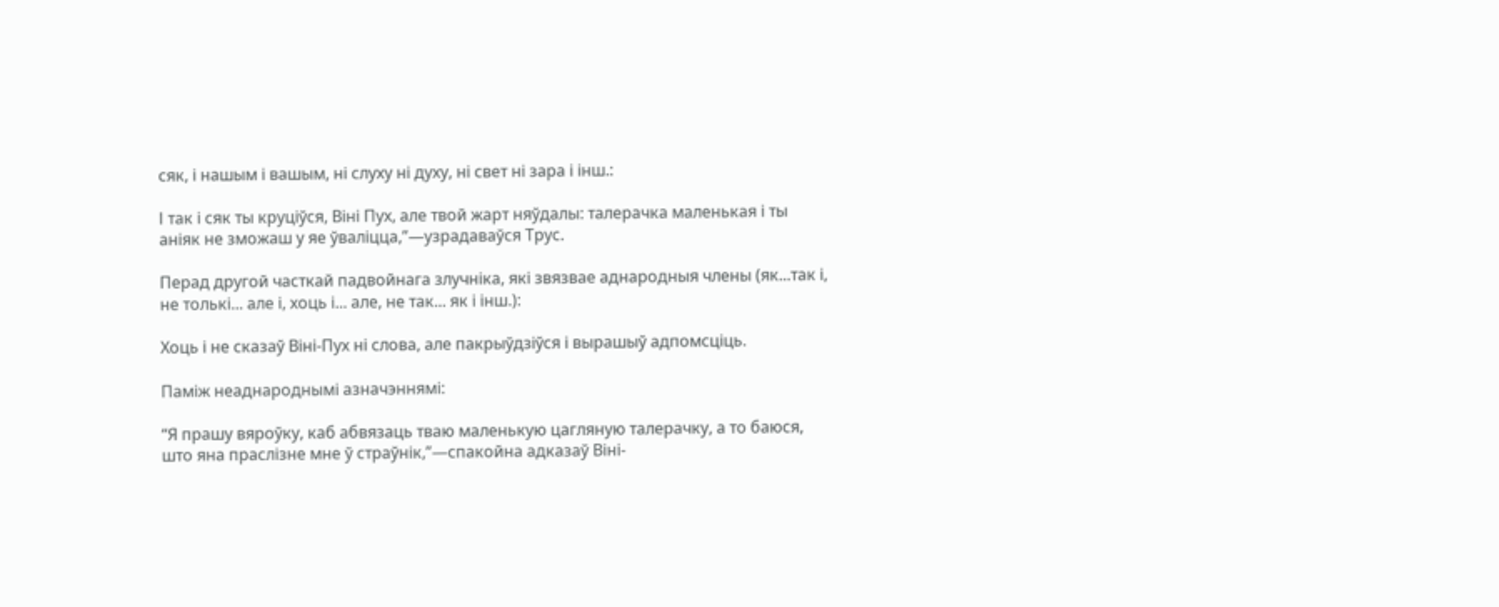сяк, і нашым і вашым, ні слуху ні духу, ні свет ні зара і інш.:

І так і сяк ты круціўся, Віні Пух, але твой жарт няўдалы: талерачка маленькая і ты аніяк не зможаш у яе ўваліцца,”—узрадаваўся Трус.

Перад другой часткай падвойнага злучніка, які звязвае аднародныя члены (як...так і, не толькі... але і, хоць і... але, не так... як і інш.):

Хоць і не сказаў Віні-Пух ні слова, але пакрыўдзіўся і вырашыў адпомсціць.

Паміж неаднароднымі азначэннямі:

“Я прашу вяроўку, каб абвязаць тваю маленькую цагляную талерачку, а то баюся, што яна праслізне мне ў страўнік,”—спакойна адказаў Віні-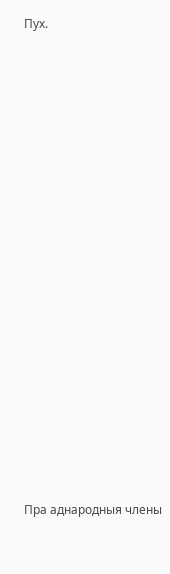Пух.































Пра аднародныя члены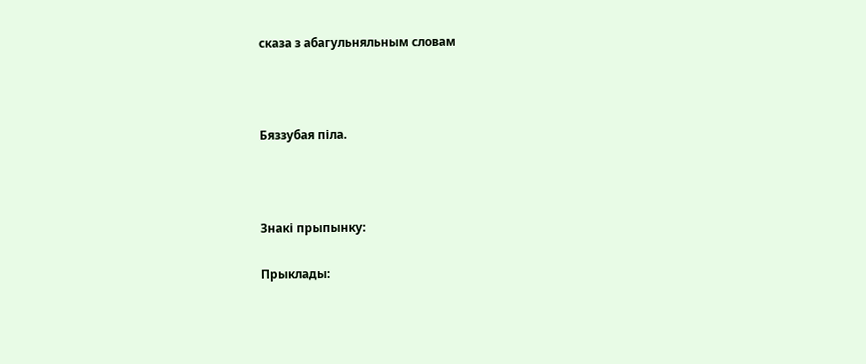сказа з абагульняльным словам



Бяззубая піла.



Знакі прыпынку:

Прыклады: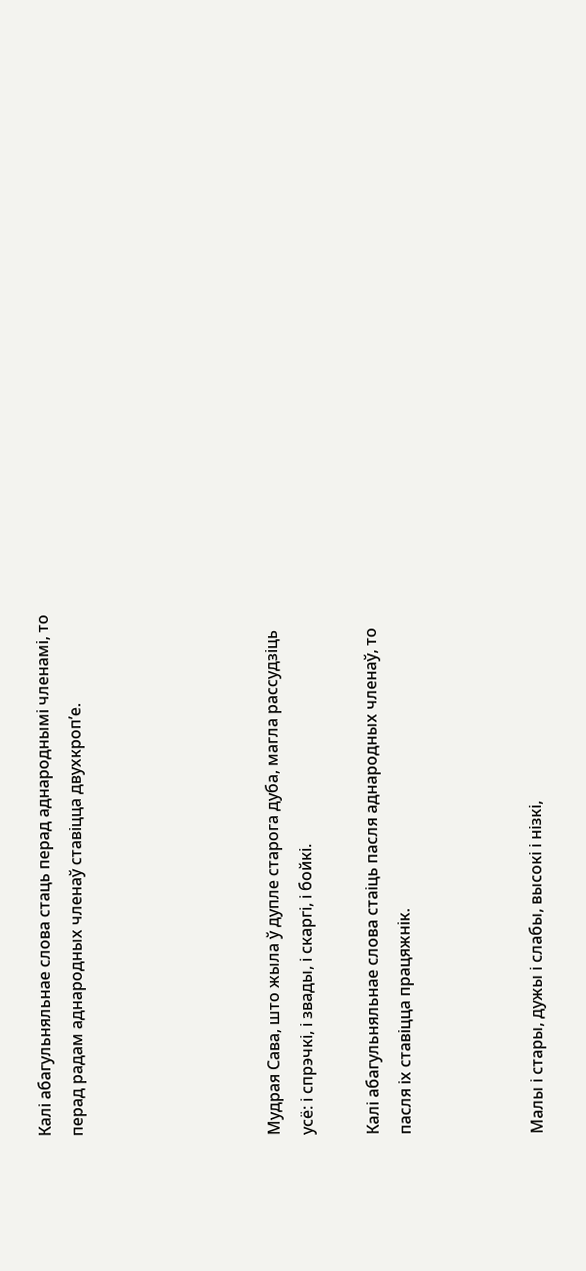Калі абагульняльнае слова стаць перад аднароднымі членамі, то перад радам аднародных членаў ставіцца двухкроп’е.





Мудрая Сава, што жыла ў дупле старога дуба, магла рассудзіць усё: і спрэчкі, і звады, і скаргі, і бойкі.

Калі абагульняльнае слова стаіць пасля аднародных членаў, то пасля іх ставіцца працяжнік.



Малы і стары, дужы і слабы, высокі і нізкі,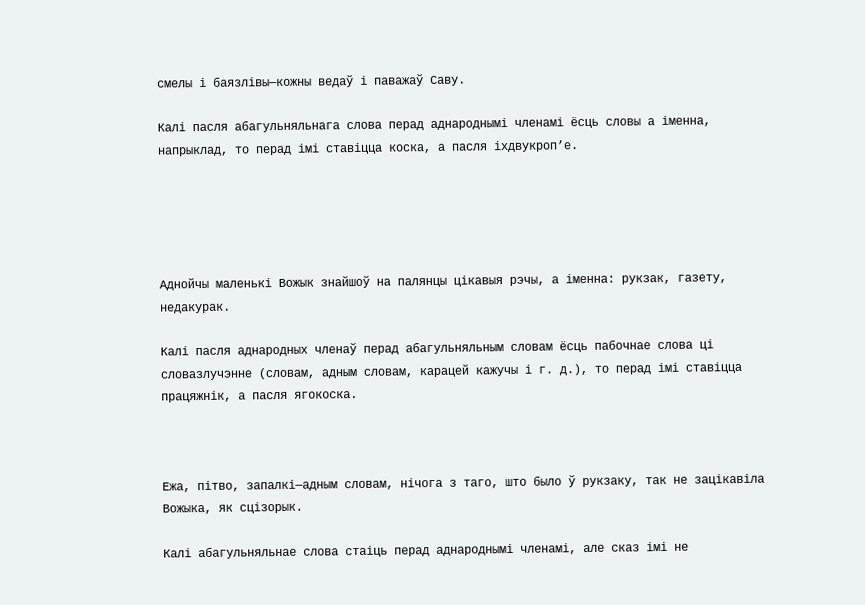смелы і баязлівы—кожны ведаў і паважаў Саву.

Калі пасля абагульняльнага слова перад аднароднымі членамі ёсць словы а іменна, напрыклад, то перад імі ставіцца коска, а пасля іхдвукроп’е.





Аднойчы маленькі Вожык знайшоў на палянцы цікавыя рэчы, а іменна: рукзак, газету, недакурак.

Калі пасля аднародных членаў перад абагульняльным словам ёсць пабочнае слова ці словазлучэнне (словам, адным словам, карацей кажучы і г. д.), то перад імі ставіцца працяжнік, а пасля ягокоска.



Ежа, пітво, запалкі—адным словам, нічога з таго, што было ў рукзаку, так не зацікавіла Вожыка, як сцізорык.

Калі абагульняльнае слова стаіць перад аднароднымі членамі, але сказ імі не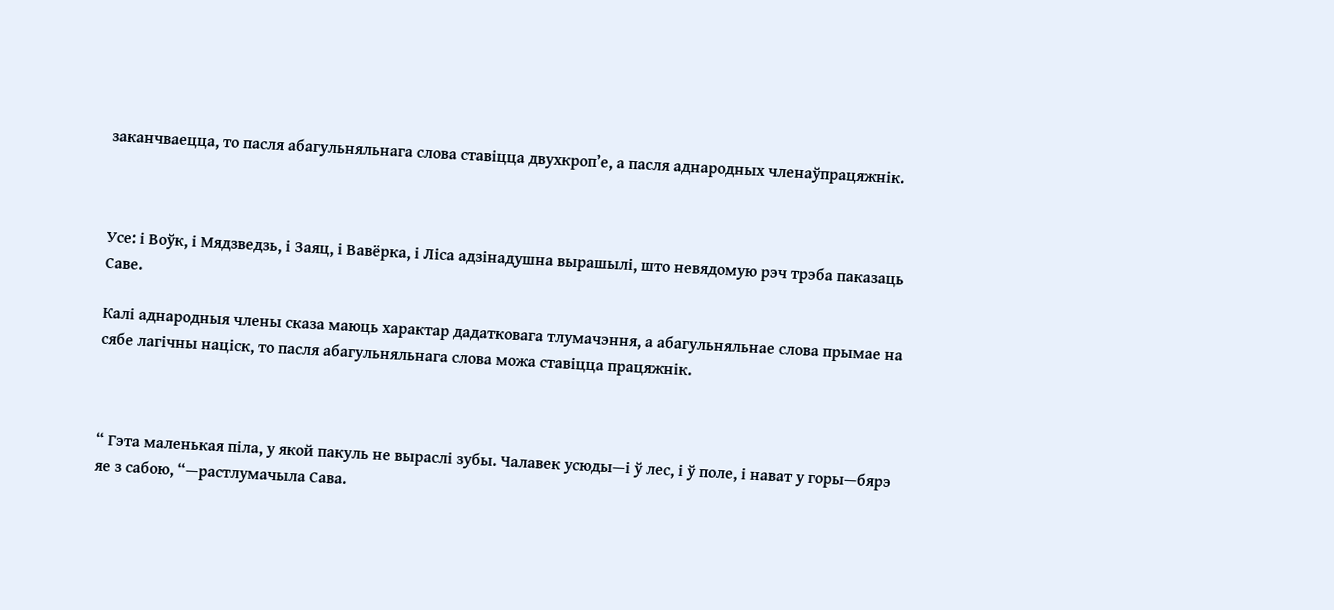заканчваецца, то пасля абагульняльнага слова ставіцца двухкроп’е, а пасля аднародных членаўпрацяжнік.



Усе: і Воўк, і Мядзведзь, і Заяц, і Вавёрка, і Ліса адзінадушна вырашылі, што невядомую рэч трэба паказаць Саве.

Калі аднародныя члены сказа маюць характар дадатковага тлумачэння, а абагульняльнае слова прымае на сябе лагічны націск, то пасля абагульняльнага слова можа ставіцца працяжнік.



“ Гэта маленькая піла, у якой пакуль не выраслі зубы. Чалавек усюды—і ў лес, і ў поле, і нават у горы—бярэ яе з сабою, “—растлумачыла Сава.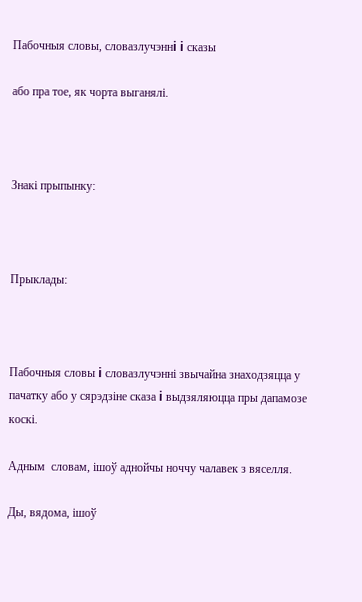Пабочныя словы, словазлучэннi i сказы

або пра тое, як чорта выганялі.



Знакi прыпынку:



Прыклады:



Пабочныя словы i словазлучэннi звычайна знаходзяцца у пачатку або у сярэдзiне сказа i выдзяляюцца пры дапамозе коскі.

Адным  словам, ішоў аднойчы ноччу чалавек з вяселля.

Ды, вядома, ішоў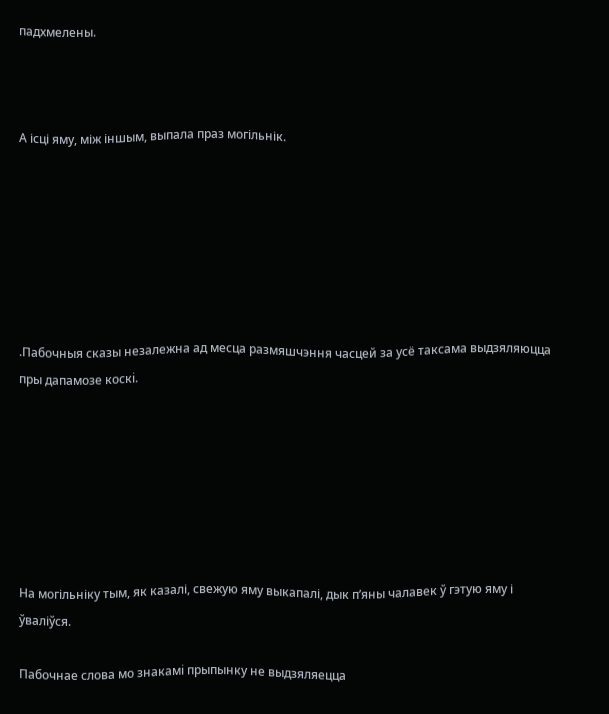падхмелены.



А ісці яму, між іншым, выпала праз могільнік.







.Пабочныя сказы незалежна ад месца размяшчэння часцей за усё таксама выдзяляюцца пры дапамозе коскi.







На могільніку тым, як казалі, свежую яму выкапалі, дык п’яны чалавек ў гэтую яму і ўваліўся.

Пабочнае слова мо знакамi прыпынку не выдзяляецца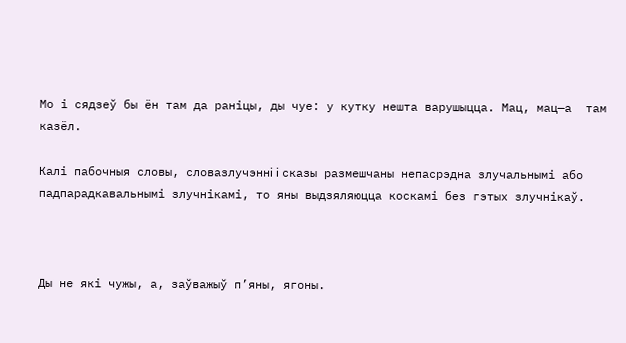Мо і сядзеў бы ён там да раніцы, ды чуе: у кутку нешта варушыцца. Мац, мац—а  там казёл.

Калi пабочныя словы, словазлучэннi i сказы размешчаны непасрэдна злучальнымi або падпарадкавальнымi злучнiкамi, то яны выдзяляюцца коскамi без гэтых злучнiкаў.



Ды не які чужы, а, заўважыў п’яны, ягоны.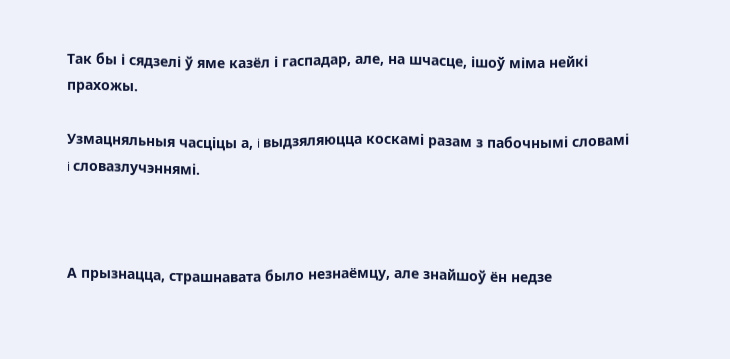Так бы і сядзелі ў яме казёл і гаспадар, але, на шчасце, ішоў міма нейкі прахожы.

Узмацняльныя часцiцы а, i выдзяляюцца коскамi разам з пабочнымi словамi i словазлучэннямi.



А прызнацца, страшнавата было незнаёмцу, але знайшоў ён недзе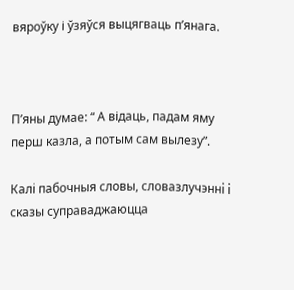вяроўку і ўзяўся выцягваць п’янага.



П’яны думае: “ А відаць, падам яму перш казла, а потым сам вылезу”.

Калi пабочныя словы, словазлучэннi i сказы суправаджаюцца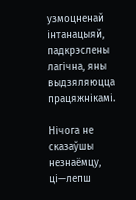узмоцненай iнтанацыяй, падкрэслены лагiчна, яны выдзяляюцца працяжнiкамi.

Нічога не сказаўшы незнаёмцу, ці—лепш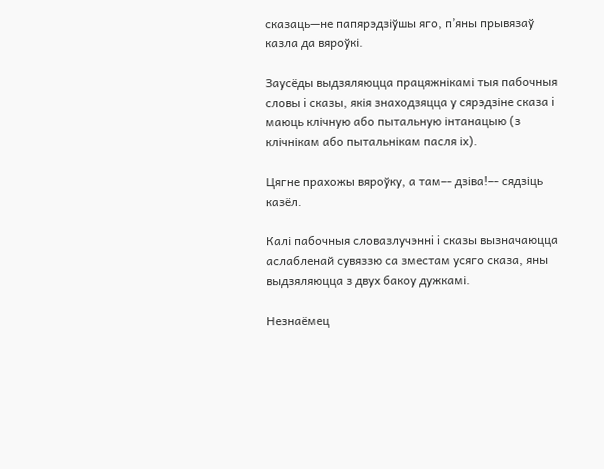сказаць—не папярэдзіўшы яго, п’яны прывязаў казла да вяроўкі.

Заусёды выдзяляюцца працяжнiкамi тыя пабочныя словы i сказы, якiя знаходзяцца у сярэдзiне сказа i маюць клiчную або пытальную iнтанацыю (з клiчнiкам або пытальнiкам пасля iх).

Цягне прахожы вяроўку, а там–- дзіва!–- сядзіць казёл.

Калi пабочныя словазлучэннi i сказы вызначаюцца аслабленай сувяззю са зместам усяго сказа, яны выдзяляюцца з двух бакоу дужкамi.

Незнаёмец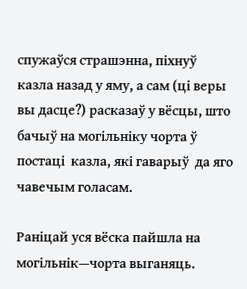спужаўся страшэнна, піхнуў казла назад у яму, а сам (ці веры вы дасце?) расказаў у вёсцы, што бачыў на могільніку чорта ў постаці  казла, які гаварыў  да яго чавечым голасам.

Раніцай уся вёска пайшла на могільнік—чорта выганяць.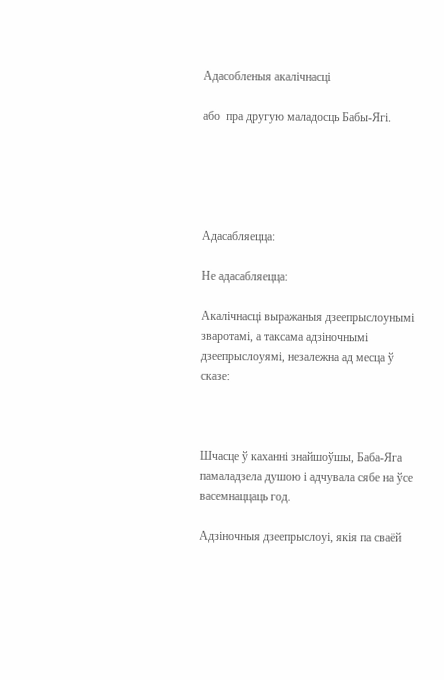Адасобленыя акалiчнасцi

або  пра другую маладосць Бабы-Ягі.





Адасабляецца:

Не адасабляецца:

Акалiчнасцi выражаныя дзеепрыслоунымi зваротамi, а таксама адзiночнымi дзеепрыслоуямi, незалежна ад месца ў сказе:



Шчасце ў каханні знайшоўшы, Баба-Яга памаладзела душою і адчувала сябе на ўсе васемнаццаць год.

Адзiночныя дзеепрыслоуi, якiя па сваёй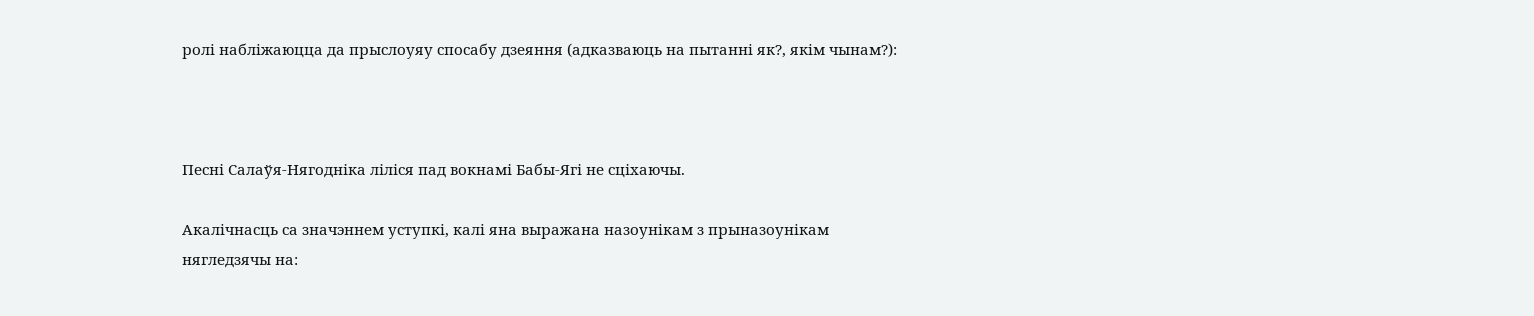ролi наблiжаюцца да прыслоуяу спосабу дзеяння (адказваюць на пытаннi як?, якiм чынам?):



Песні Салаўя-Нягодніка ліліся пад вокнамі Бабы-Ягі не сціхаючы.

Акалiчнасць са значэннем уступкi, калi яна выражана назоунiкам з прыназоунiкам нягледзячы на: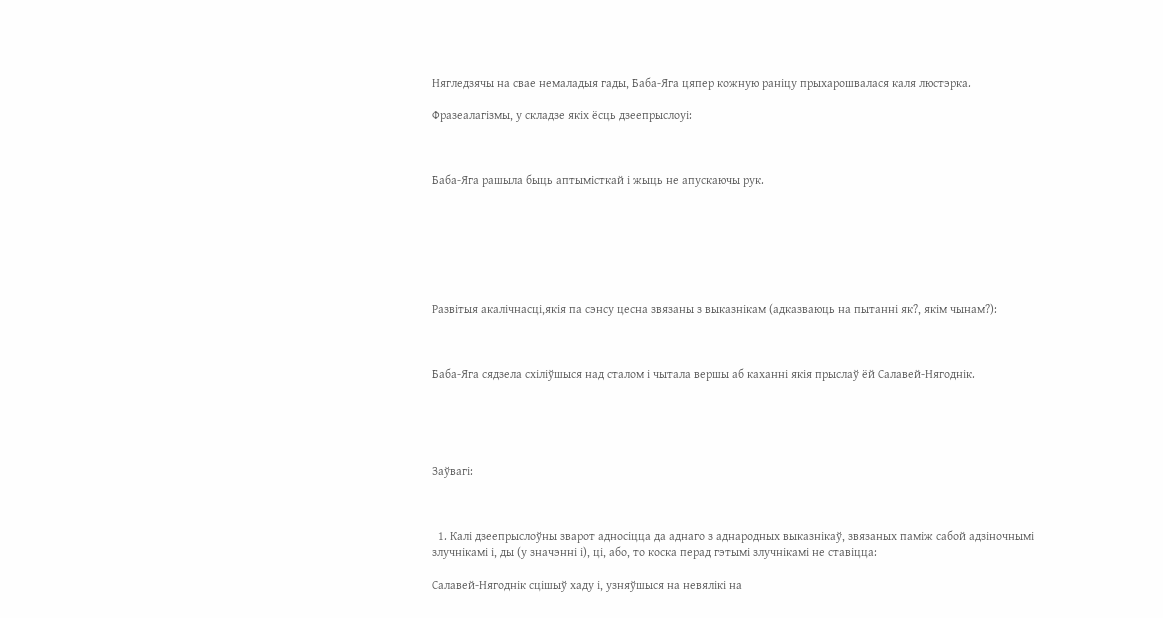Нягледзячы на свае немаладыя гады, Баба-Яга цяпер кожную раніцу прыхарошвалася каля люстэрка.

Фразеалагiзмы, у складзе якiх ёсць дзеепрыслоуi:



Баба-Яга рашыла быць аптымісткай і жыць не апускаючы рук.







Развiтыя акалiчнасцi,якiя па сэнсу цесна звязаны з выказнiкам (адказваюць на пытаннi як?, якiм чынам?):



Баба-Яга сядзела схіліўшыся над сталом і чытала вершы аб каханні якія прыслаў ёй Салавей-Нягоднік.





Заўвагі:



  1. Калі дзеепрыслоўны зварот адносіцца да аднаго з аднародных выказнікаў, звязаных паміж сабой адзіночнымі злучнікамі і, ды (у значэнні і), ці, або, то коска перад гэтымі злучнікамі не ставіцца:

Салавей-Нягоднік сцішыў хаду і, узняўшыся на невялікі на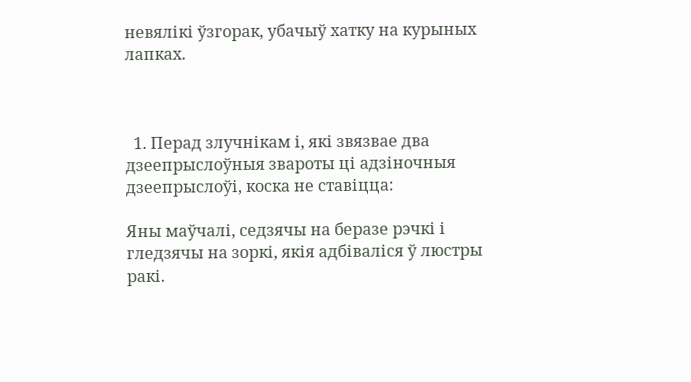невялікі ўзгорак, убачыў хатку на курыных лапках.



  1. Перад злучнікам і, які звязвае два дзеепрыслоўныя звароты ці адзіночныя дзеепрыслоўі, коска не ставіцца:

Яны маўчалі, седзячы на беразе рэчкі і гледзячы на зоркі, якія адбіваліся ў люстры ракі.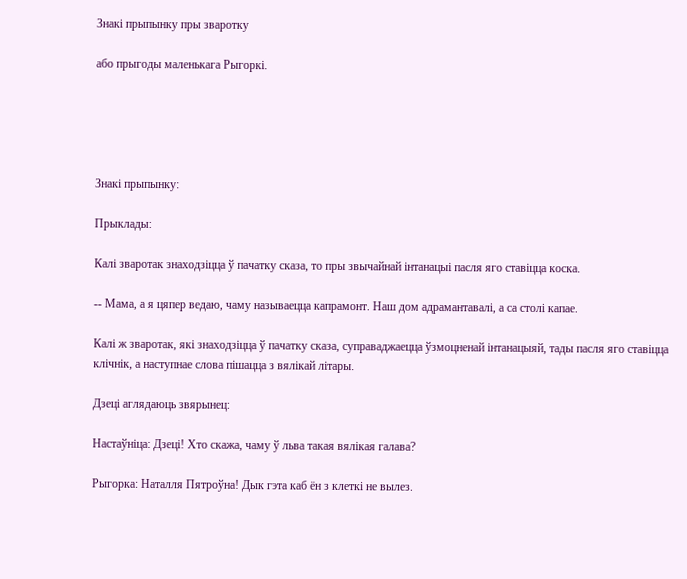Знакі прыпынку пры зваротку

або прыгоды маленькага Рыгоркі.





Знакі прыпынку:

Прыклады:

Калі зваротак знаходзіцца ў пачатку сказа, то пры звычайнай інтанацыі пасля яго ставіцца коска.

-- Мама, а я цяпер ведаю, чаму называецца капрамонт. Наш дом адрамантавалі, а са столі капае.

Калі ж зваротак, які знаходзіцца ў пачатку сказа, суправаджаецца ўзмоцненай інтанацыяй, тады пасля яго ставіцца клічнік, а наступнае слова пішацца з вялікай літары.

Дзеці аглядаюць звярынец:

Настаўніца: Дзеці! Хто скажа, чаму ў льва такая вялікая галава?

Рыгорка: Наталля Пятроўна! Дык гэта каб ён з клеткі не вылез.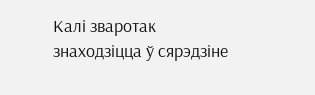Калі зваротак знаходзіцца ў сярэдзіне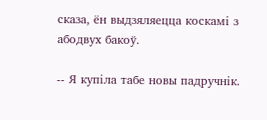сказа, ён выдзяляецца коскамі з абодвух бакоў.

-- Я купіла табе новы падручнік.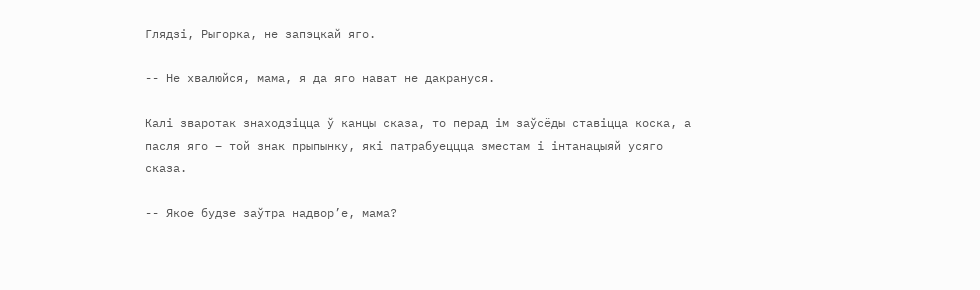Глядзі, Рыгорка, не запэцкай яго.

-- Не хвалюйся, мама, я да яго нават не дакрануся.

Калі зваротак знаходзіцца ў канцы сказа, то перад ім заўсёды ставіцца коска, а пасля яго – той знак прыпынку, які патрабуеццца зместам і інтанацыяй усяго сказа.

-- Якое будзе заўтра надвор’е, мама?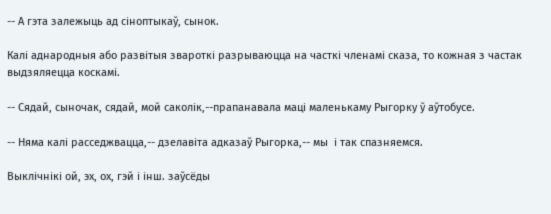-- А гэта залежыць ад сіноптыкаў, сынок.

Калі аднародныя або развітыя звароткі разрываюцца на часткі членамі сказа, то кожная з частак выдзяляецца коскамі.

-- Сядай, сыночак, сядай, мой саколік,--прапанавала маці маленькаму Рыгорку ў аўтобусе.

-- Няма калі расседжвацца,-- дзелавіта адказаў Рыгорка,-- мы  і так спазняемся.

Выклічнікі ой, эх, ох, гэй і інш. заўсёды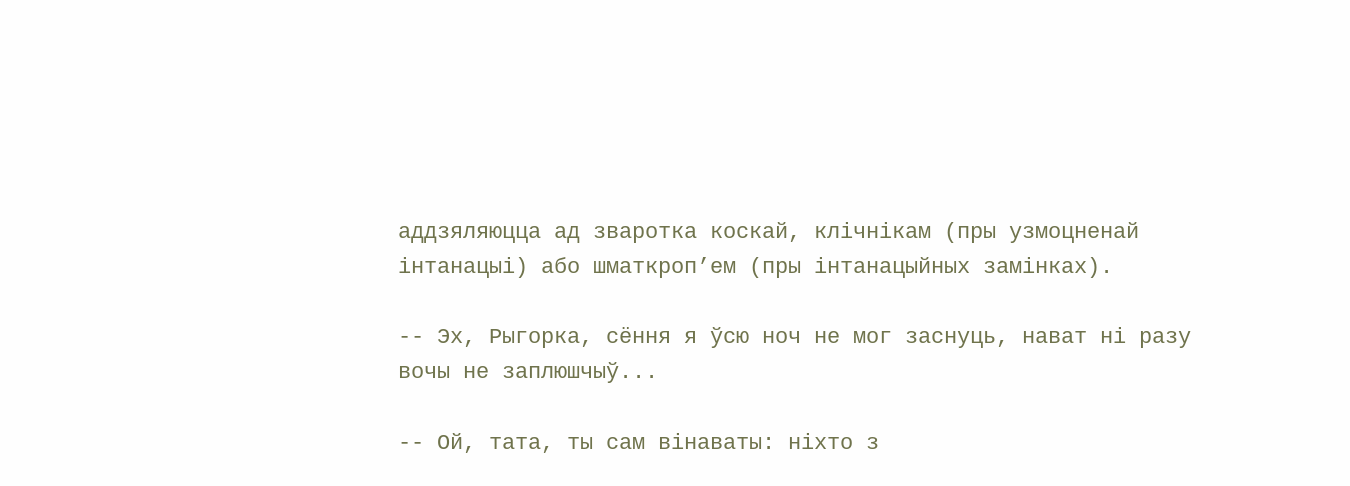аддзяляюцца ад зваротка коскай, клічнікам (пры узмоцненай інтанацыі) або шматкроп’ем (пры інтанацыйных замінках).

-- Эх, Рыгорка, сёння я ўсю ноч не мог заснуць, нават ні разу вочы не заплюшчыў...

-- Ой, тата, ты сам вінаваты: ніхто з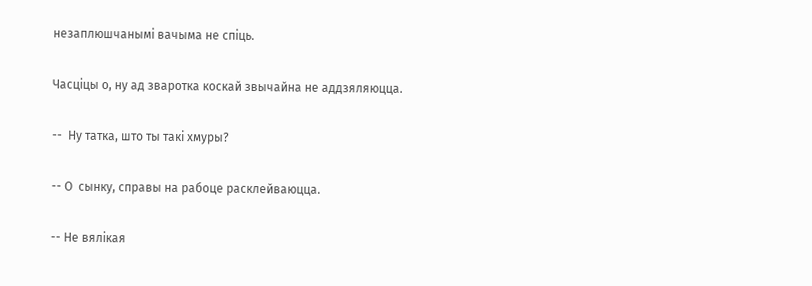незаплюшчанымі вачыма не спіць.

Часціцы о, ну ад зваротка коскай звычайна не аддзяляюцца.

--  Ну татка, што ты такі хмуры?

-- О  сынку, справы на рабоце расклейваюцца.

-- Не вялікая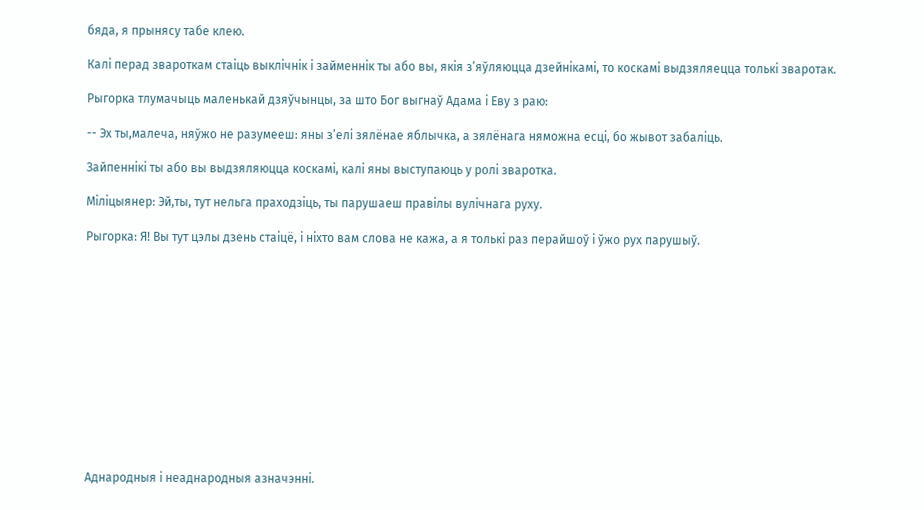бяда, я прынясу табе клею.

Калі перад звароткам стаіць выклічнік і займеннік ты або вы, якія з’яўляюцца дзейнікамі, то коскамі выдзяляецца толькі зваротак.

Рыгорка тлумачыць маленькай дзяўчынцы, за што Бог выгнаў Адама і Еву з раю:

-- Эх ты,малеча, няўжо не разумееш: яны з’елі зялёнае яблычка, а зялёнага няможна есці, бо жывот забаліць.

Зайпеннікі ты або вы выдзяляюцца коскамі, калі яны выступаюць у ролі зваротка.

Міліцыянер: Эй,ты, тут нельга праходзіць, ты парушаеш правілы вулічнага руху.

Рыгорка: Я! Вы тут цэлы дзень стаіцё, і ніхто вам слова не кажа, а я толькі раз перайшоў і ўжо рух парушыў.













Аднародныя і неаднародныя азначэнні.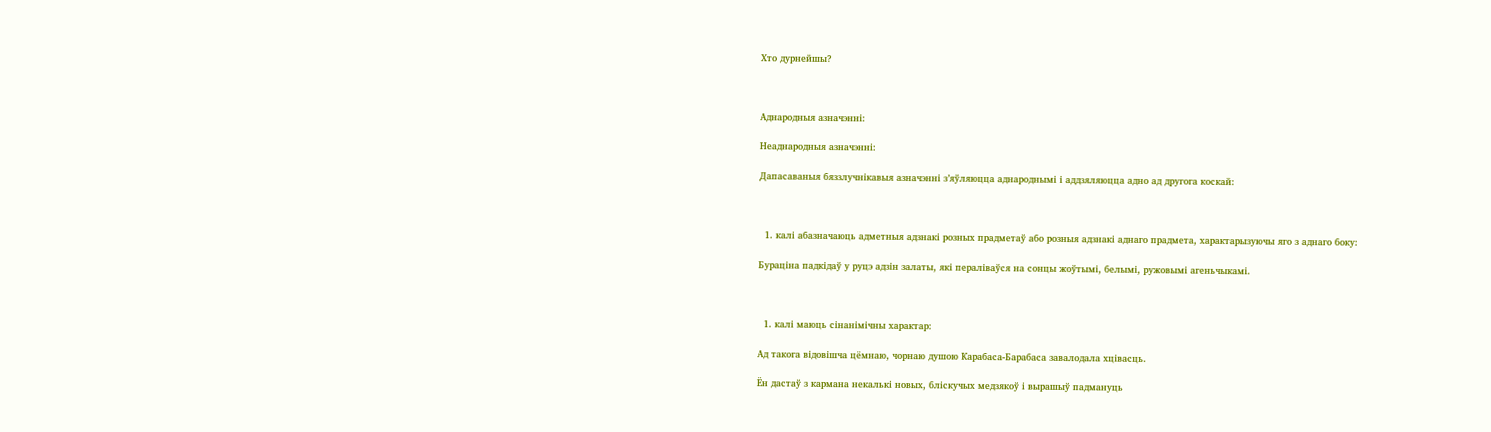Хто дурнейшы?



Аднародныя азначэнні:

Неаднародныя азначэнні:

Дапасаваныя бяззлучнікавыя азначэнні з’яўляюцца аднароднымі і аддзяляюцца адно ад другога коскай:



  1. калі абазначаюць адметныя адзнакі розных прадметаў або розныя адзнакі аднаго прадмета, характарызуючы яго з аднаго боку:

Бураціна падкідаў у руцэ адзін залаты, які пераліваўся на сонцы жоўтымі, белымі, ружовымі агеньчыкамі.



  1. калі маюць сінанімічны характар:

Ад такога відовішча цёмнаю, чорнаю душою Карабаса-Барабаса завалодала хцівасць.

Ён дастаў з кармана некалькі новых, бліскучых медзякоў і вырашыў падмануць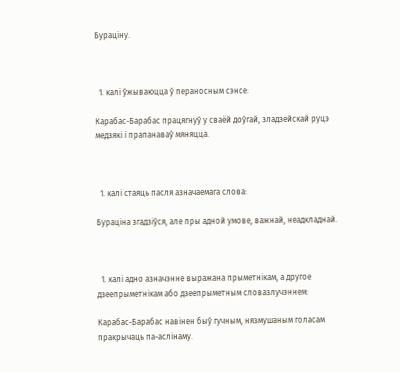Бураціну.



  1. калі ўжываюцца ў пераносным сэнсе:

Карабас-Барабас працягнуў у сваёй доўгай, зладзейскай руцэ медзякі і прапанаваў мяняцца.



  1. калі стаяць пасля азначаемага слова:

Бураціна згадзіўся, але пры адной умове, важнай, неадкладнай.



  1. калі адно азначэнне выражана прыметнікам, а другое дзеепрыметнікам або дзеепрыметным словазлучэннем:

Карабас-Барабас навінен быў гучным, нязмушаным голасам пракрычаць па-аслінаму.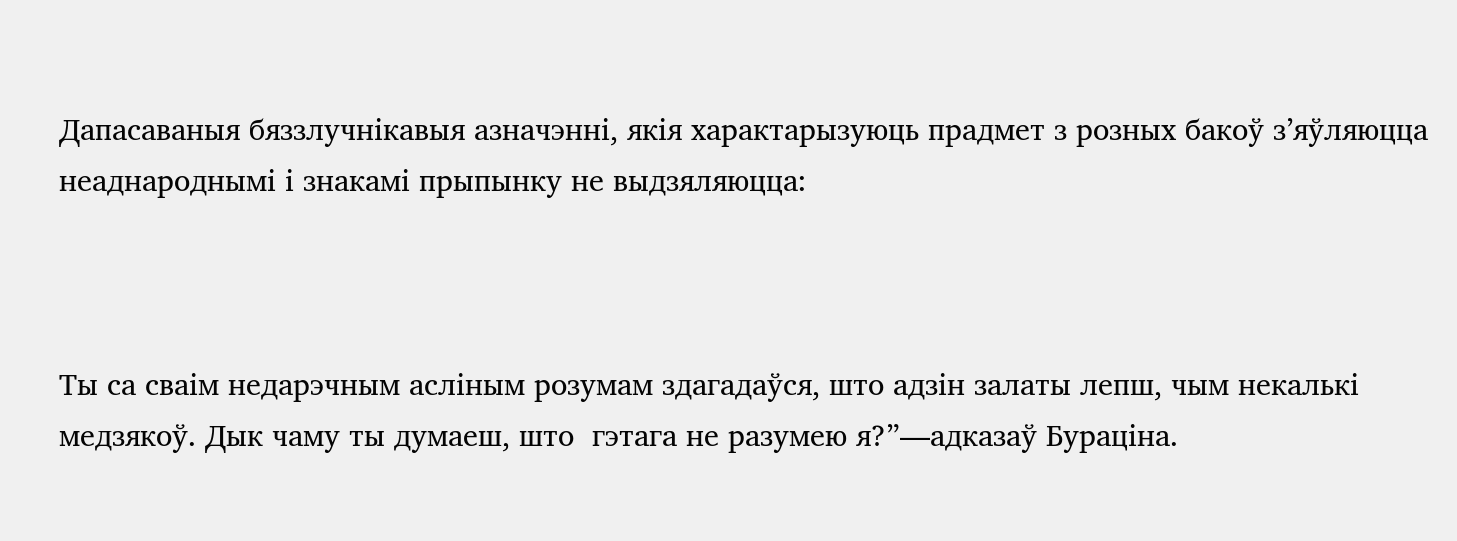Дапасаваныя бяззлучнікавыя азначэнні, якія характарызуюць прадмет з розных бакоў з’яўляюцца неаднароднымі і знакамі прыпынку не выдзяляюцца:



Ты са сваім недарэчным асліным розумам здагадаўся, што адзін залаты лепш, чым некалькі медзякоў. Дык чаму ты думаеш, што  гэтага не разумею я?”—адказаў Бураціна.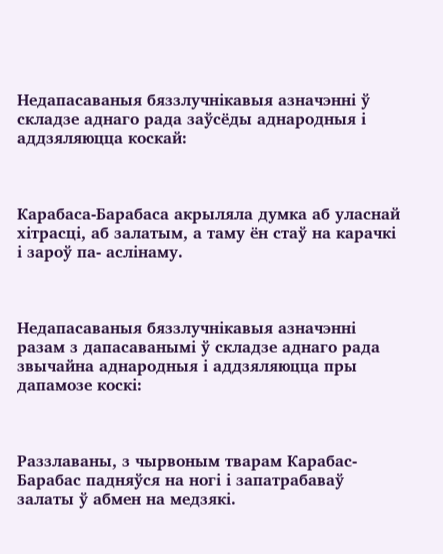Недапасаваныя бяззлучнікавыя азначэнні ў складзе аднаго рада заўсёды аднародныя і аддзяляюцца коскай:



Карабаса-Барабаса акрыляла думка аб уласнай хітрасці, аб залатым, а таму ён стаў на карачкі і зароў па- аслінаму.



Недапасаваныя бяззлучнікавыя азначэнні разам з дапасаванымі ў складзе аднаго рада звычайна аднародныя і аддзяляюцца пры дапамозе коскі:



Раззлаваны, з чырвоным тварам Карабас-Барабас падняўся на ногі і запатрабаваў залаты ў абмен на медзякі.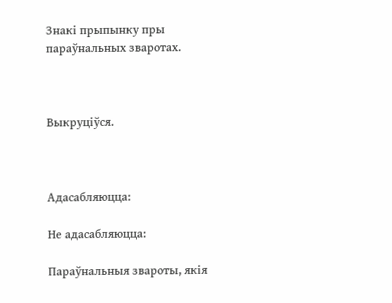Знакі прыпынку пры параўнальных зваротах.



Выкруціўся.



Адасабляюцца:

Не адасабляюцца:

Параўнальныя звароты, якія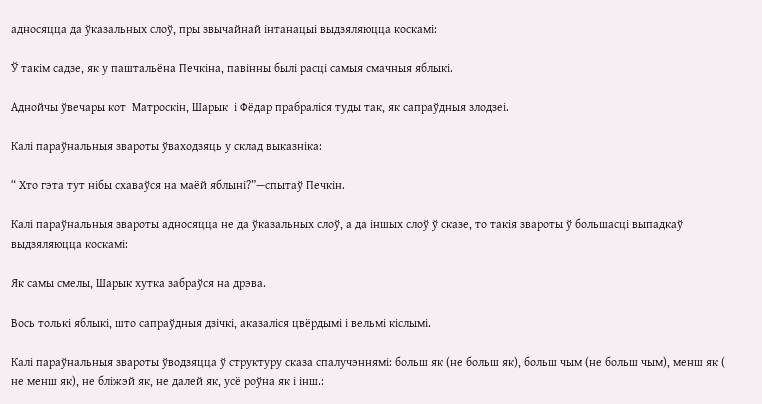адносяцца да ўказальных слоў, пры звычайнай інтанацыі выдзяляюцца коскамі:

Ў такім садзе, як у паштальёна Печкіна, павінны былі расці самыя смачныя яблыкі.

Аднойчы ўвечары кот  Матроскін, Шарык  і Фёдар прабраліся туды так, як сапраўдныя злодзеі.

Калі параўнальныя звароты ўваходзяць у склад выказніка:

“ Хто гэта тут нібы схаваўся на маёй яблыні?”—спытаў Печкін.

Калі параўнальныя звароты адносяцца не да ўказальных слоў, а да іншых слоў ў сказе, то такія звароты ў большасці выпадкаў выдзяляюцца коскамі:

Як самы смелы, Шарык хутка забраўся на дрэва.

Вось толькі яблыкі, што сапраўдныя дзічкі, аказаліся цвёрдымі і вельмі кіслымі.

Калі параўнальныя звароты ўводзяцца ў структуру сказа спалучэннямі: больш як (не больш як), больш чым (не больш чым), менш як ( не менш як), не бліжэй як, не далей як, усё роўна як і інш.: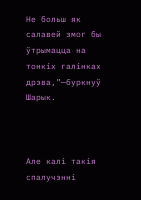Не больш як салавей змог бы ўтрымацца на тонкіх галінках дрэва,”—буркнуў Шарык.



Але калі такія спалучэнні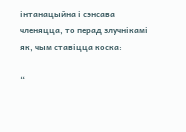інтанацыйна і сэнсава членяцца, то перад злучнікамі як, чым ставіцца коска:

“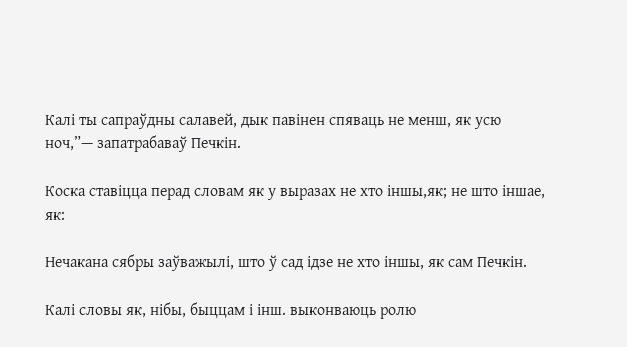Калі ты сапраўдны салавей, дык павінен спяваць не менш, як усю ноч,”— запатрабаваў Печкін.

Коска ставіцца перад словам як у выразах не хто іншы,як; не што іншае, як:

Нечакана сябры заўважылі, што ў сад ідзе не хто іншы, як сам Печкін.

Калі словы як, нібы, быццам і інш. выконваюць ролю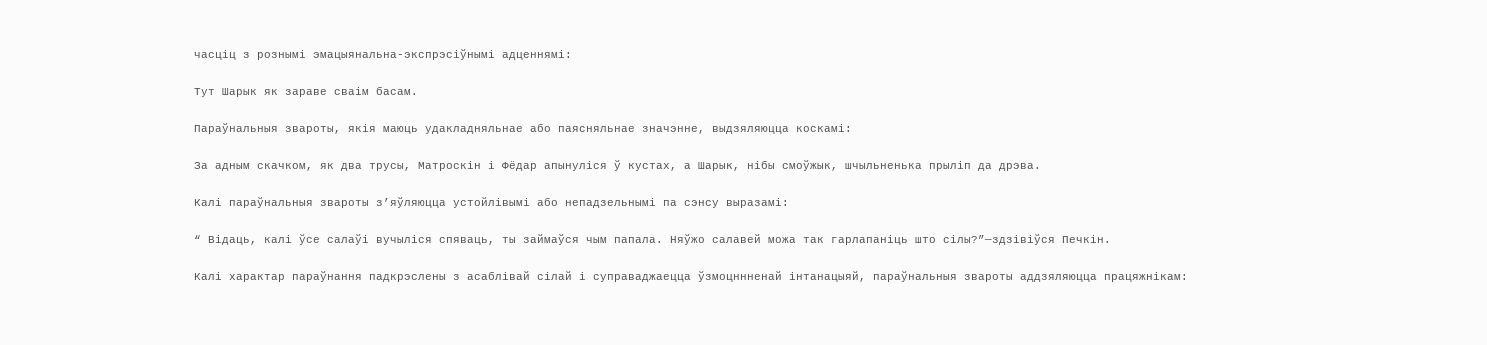часціц з рознымі эмацыянальна-экспрэсіўнымі адценнямі:

Тут Шарык як зараве сваім басам.

Параўнальныя звароты, якія маюць удакладняльнае або паясняльнае значэнне, выдзяляюцца коскамі:

За адным скачком, як два трусы, Матроскін і Фёдар апынуліся ў кустах, а Шарык, нібы смоўжык, шчыльненька прыліп да дрэва.

Калі параўнальныя звароты з’яўляюцца устойлівымі або непадзельнымі па сэнсу выразамі:

“ Відаць, калі ўсе салаўі вучыліся спяваць, ты займаўся чым папала. Няўжо салавей можа так гарлапаніць што сілы?”—здзівіўся Печкін.

Калі характар параўнання падкрэслены з асаблівай сілай і суправаджаецца ўзмоцннненай інтанацыяй, параўнальныя звароты аддзяляюцца працяжнікам: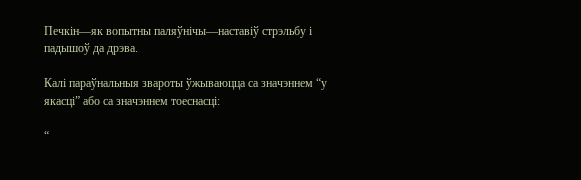Печкін—як вопытны паляўнічы—наставіў стрэльбу і падышоў да дрэва.

Калі параўнальныя звароты ўжываюцца са значэннем “у якасці” або са значэннем тоеснасці:

“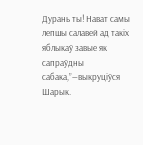Дурань ты! Нават самы лепшы салавей ад такіх яблыкаў завые як сапраўдны сабака,”—выкруціўся Шарык.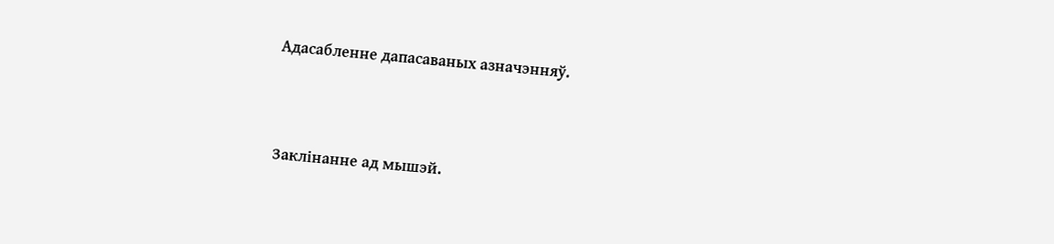Адасабленне дапасаваных азначэнняў.



Заклінанне ад мышэй.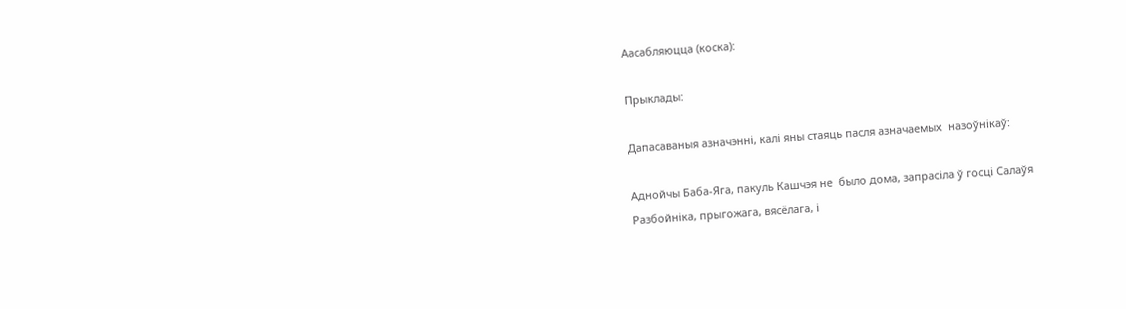Аасабляюцца (коска):

Прыклады:

Дапасаваныя азначэнні, калі яны стаяць пасля азначаемых  назоўнікаў:

Аднойчы Баба-Яга, пакуль Кашчэя не  было дома, запрасіла ў госці Салаўя Разбойніка, прыгожага, вясёлага, і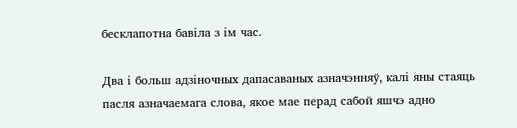бесклапотна бавіла з ім час.

Два і больш адзіночных дапасаваных азначэнняў, калі яны стаяць пасля азначаемага слова, якое мае перад сабой яшчэ адно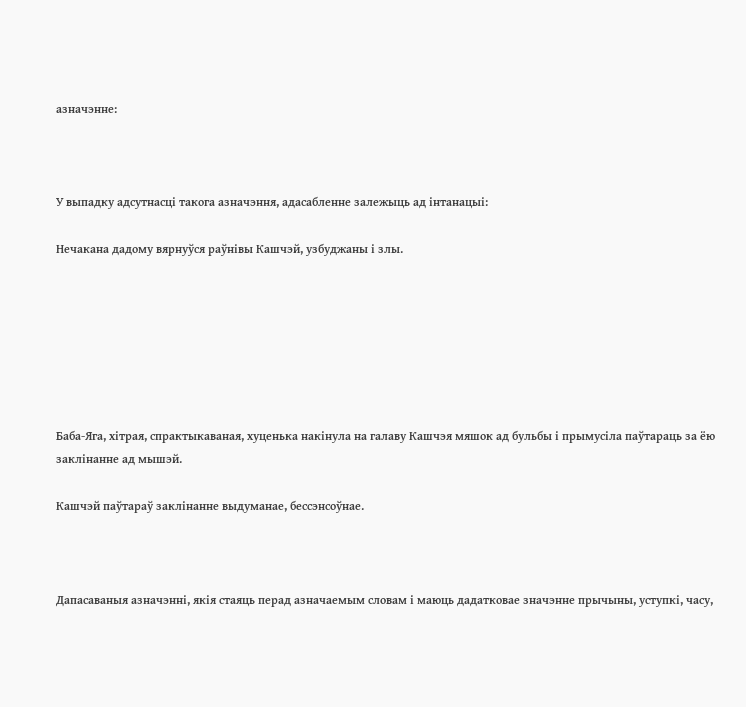азначэнне:



У выпадку адсутнасці такога азначэння, адасабленне залежыць ад інтанацыі:

Нечакана дадому вярнуўся раўнівы Кашчэй, узбуджаны і злы.







Баба-Яга, хітрая, спрактыкаваная, хуценька накінула на галаву Кашчэя мяшок ад бульбы і прымусіла паўтараць за ёю заклінанне ад мышэй.

Кашчэй паўтараў заклінанне выдуманае, бессэнсоўнае.



Дапасаваныя азначэнні, якія стаяць перад азначаемым словам і маюць дадатковае значэнне прычыны, уступкі, часу,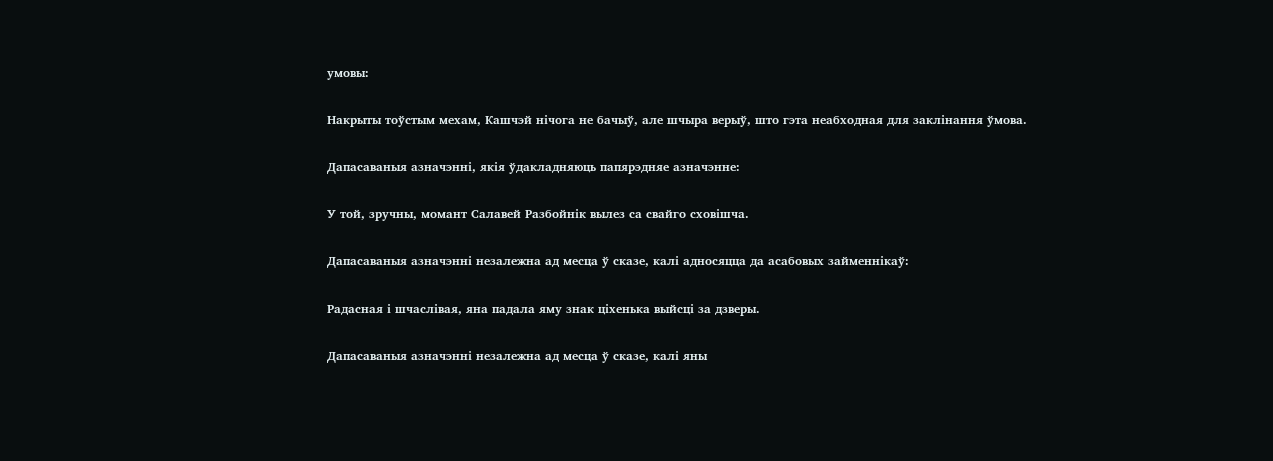умовы:

Накрыты тоўстым мехам, Кашчэй нічога не бачыў, але шчыра верыў, што гэта неабходная для заклінання ўмова.

Дапасаваныя азначэнні, якія ўдакладняюць папярэдняе азначэнне:

У той, зручны, момант Салавей Разбойнік вылез са свайго сховішча.

Дапасаваныя азначэнні незалежна ад месца ў сказе, калі адносяцца да асабовых займеннікаў:

Радасная і шчаслівая, яна падала яму знак ціхенька выйсці за дзверы.

Дапасаваныя азначэнні незалежна ад месца ў сказе, калі яны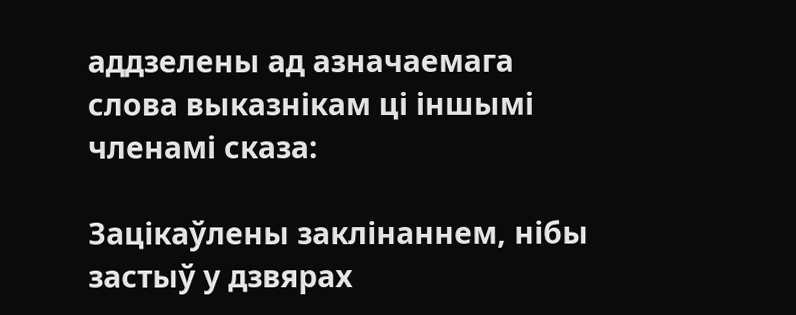аддзелены ад азначаемага слова выказнікам ці іншымі членамі сказа:

Зацікаўлены заклінаннем, нібы застыў у дзвярах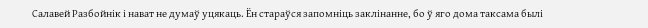Салавей Разбойнік і нават не думаў уцякаць. Ён стараўся запомніць заклінанне, бо ў яго дома таксама былі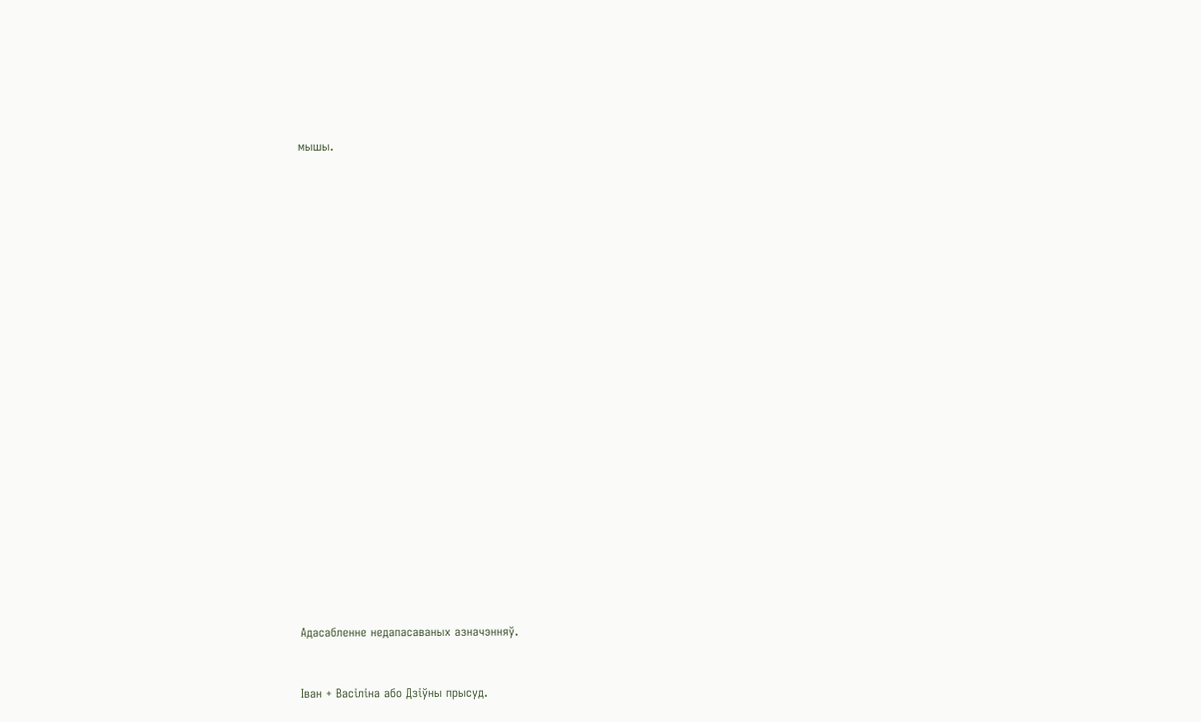мышы.































Адасабленне недапасаваных азначэнняў.



Іван + Васіліна або Дзіўны прысуд.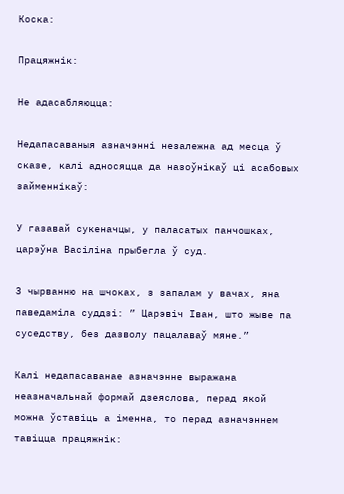Коска:

Працяжнік:

Не адасабляюцца:

Недапасаваныя азначэнні незалежна ад месца ў сказе, калі адносяцца да назоўнікаў ці асабовых займеннікаў:

У газавай сукеначцы, у паласатых панчошках, царэўна Васіліна прыбегла ў суд.

З чырванню на шчоках, з запалам у вачах, яна паведаміла суддзі: ” Царэвіч Іван, што жыве па суседству, без дазволу пацалаваў мяне.”

Калі недапасаванае азначэнне выражана неазначальнай формай дзеяслова, перад якой можна ўставіць а іменна, то перад азначэннем тавіцца працяжнік: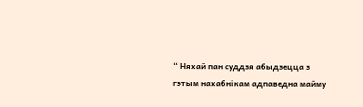“ Няхай пан суддзя абыдзецца з гэтым нахабнікам адпаведна майму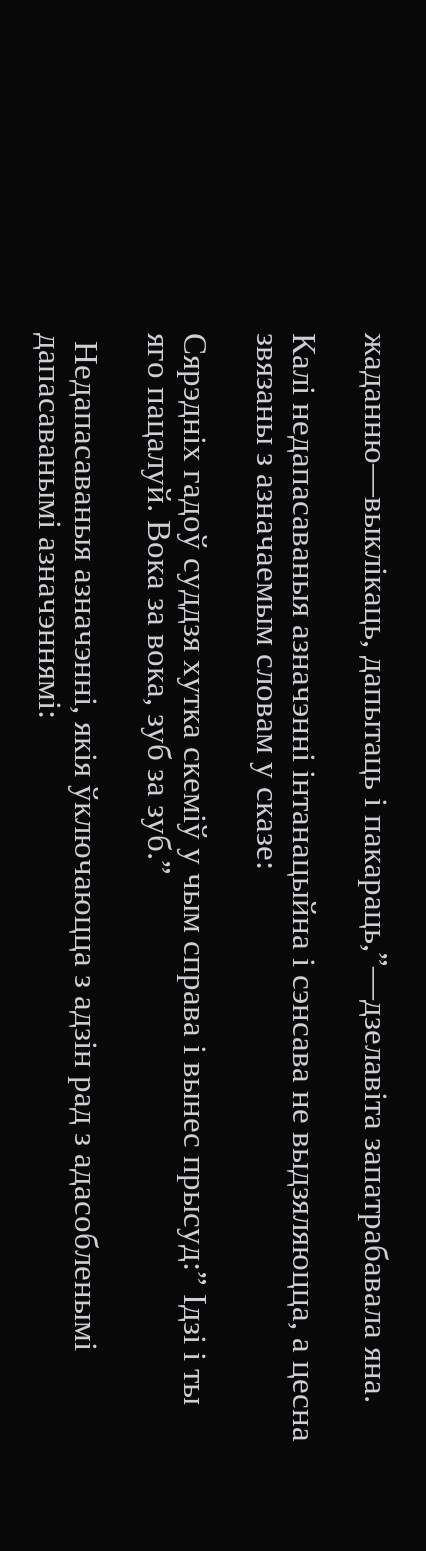жаданню—выклікаць, дапытаць і пакараць,”—дзелавіта запатрабавала яна.

Калі недапасаваныя азначэнні інтанацыйна і сэнсава не выдзяляюцца, а цесна звязаны з азначаемым словам у сказе:

Сярэдніх гадоў суддзя хутка скеміў у чым справа і вынес прысуд:” Ідзі і ты яго пацалуй. Вока за вока, зуб за зуб.”

 Недапасаваныя азначэнні, якія ўключаюцца з адзін рад з адасобленымі дапасаванымі азначэннямі: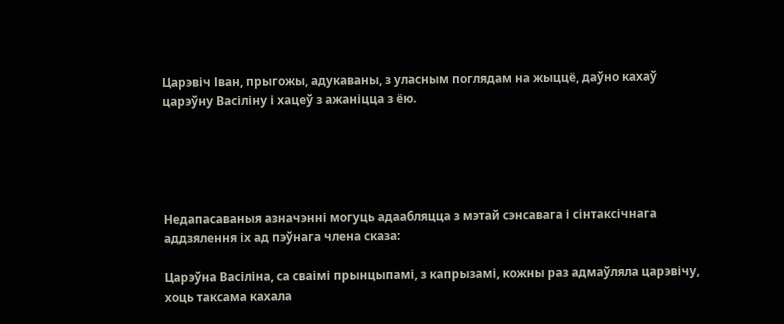Царэвіч Іван, прыгожы, адукаваны, з уласным поглядам на жыццё, даўно кахаў царэўну Васіліну і хацеў з ажаніцца з ёю.





Недапасаваныя азначэнні могуць адаабляцца з мэтай сэнсавага і сінтаксічнага аддзялення іх ад пэўнага члена сказа:

Царэўна Васіліна, са сваімі прынцыпамі, з капрызамі, кожны раз адмаўляла царэвічу, хоць таксама кахала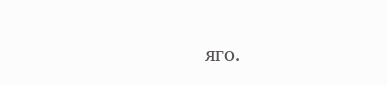яго.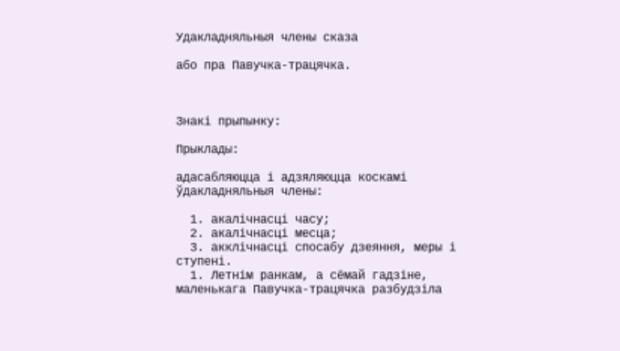Удакладняльныя члены сказа

або пра Павучка-трацячка.



Знакі прыпынку:

Прыклады:

адасабляюцца і адзяляюцца коскамі ўдакладняльныя члены:

  1. акалічнасці часу;
  2. акалічнасці месца;
  3. акклічнасці спосабу дзеяння, меры і ступені.
  1. Летнім ранкам, а сёмай гадзіне, маленькага Павучка-трацячка разбудзіла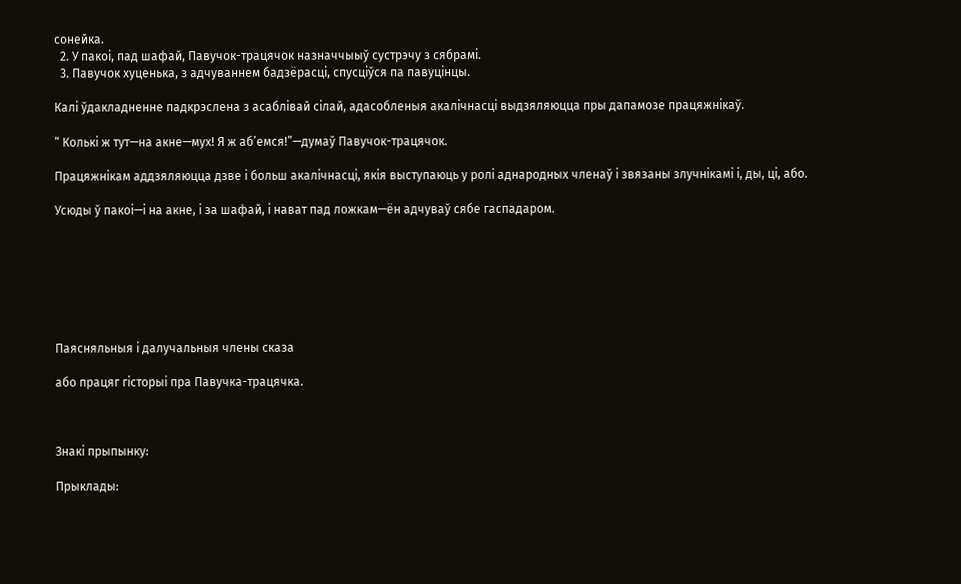сонейка.
  2. У пакоі, пад шафай, Павучок-трацячок назначчыыў сустрэчу з сябрамі.
  3. Павучок хуценька, з адчуваннем бадзёрасці, спусціўся па павуцінцы.

Калі ўдакладненне падкрэслена з асаблівай сілай, адасобленыя акалічнасці выдзяляюцца пры дапамозе працяжнікаў.

“ Колькі ж тут—на акне—мух! Я ж аб’емся!”—думаў Павучок-трацячок.

Працяжнікам аддзяляюцца дзве і больш акалічнасці, якія выступаюць у ролі аднародных членаў і звязаны злучнікамі і, ды, ці, або.

Усюды ў пакоі—і на акне, і за шафай, і нават пад ложкам—ён адчуваў сябе гаспадаром.







Паясняльныя і далучальныя члены сказа

або працяг гісторыі пра Павучка-трацячка.



Знакі прыпынку:

Прыклады: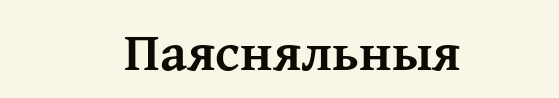Паясняльныя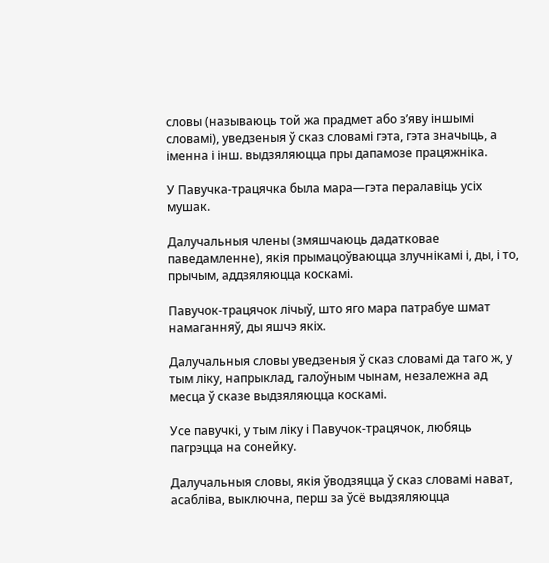словы (называюць той жа прадмет або з’яву іншымі словамі), уведзеныя ў сказ словамі гэта, гэта значыць, а іменна і інш. выдзяляюцца пры дапамозе працяжніка.

У Павучка-трацячка была мара—гэта пералавіць усіх мушак.

Далучальныя члены (змяшчаюць дадатковае паведамленне), якія прымацоўваюцца злучнікамі і, ды, і то, прычым, аддзяляюцца коскамі.

Павучок-трацячок лічыў, што яго мара патрабуе шмат намаганняў, ды яшчэ якіх.

Далучальныя словы уведзеныя ў сказ словамі да таго ж, у тым ліку, напрыклад, галоўным чынам, незалежна ад месца ў сказе выдзяляюцца коскамі.

Усе павучкі, у тым ліку і Павучок-трацячок, любяць пагрэцца на сонейку.

Далучальныя словы, якія ўводзяцца ў сказ словамі нават, асабліва, выключна, перш за ўсё выдзяляюцца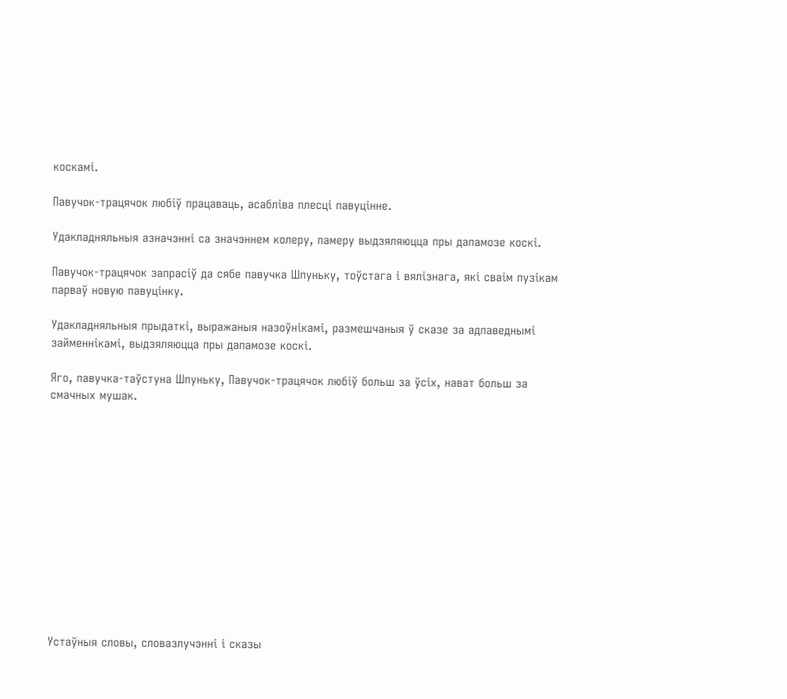коскамі.

Павучок-трацячок любіў працаваць, асабліва плесці павуцінне.

Удакладняльныя азначэнні са значэннем колеру, памеру выдзяляюцца пры дапамозе коскі.

Павучок-трацячок запрасіў да сябе павучка Шпуньку, тоўстага і вялізнага, які сваім пузікам парваў новую павуцінку.

Удакладняльныя прыдаткі, выражаныя назоўнікамі, размешчаныя ў сказе за адпаведнымі займеннікамі, выдзяляюцца пры дапамозе коскі.

Яго, павучка-таўстуна Шпуньку, Павучок-трацячок любіў больш за ўсіх, нават больш за смачных мушак.













Устаўныя словы, словазлучэнні і сказы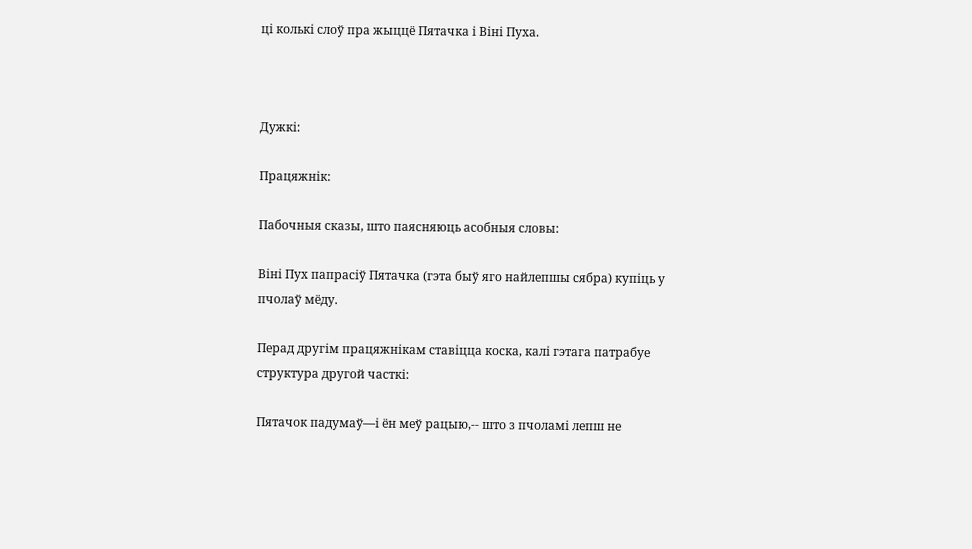ці колькі слоў пра жыццё Пятачка і Віні Пуха.



Дужкі:

Працяжнік:

Пабочныя сказы, што паясняюць асобныя словы:

Віні Пух папрасіў Пятачка (гэта быў яго найлепшы сябра) купіць у пчолаў мёду.

Перад другім працяжнікам ставіцца коска, калі гэтага патрабуе структура другой часткі:

Пятачок падумаў—і ён меў рацыю,-- што з пчоламі лепш не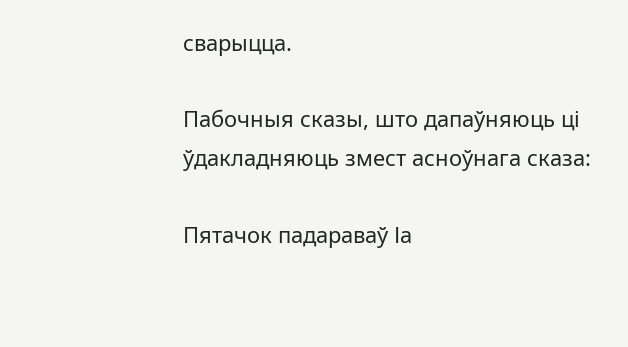сварыцца.

Пабочныя сказы, што дапаўняюць ці ўдакладняюць змест асноўнага сказа:

Пятачок падараваў Іа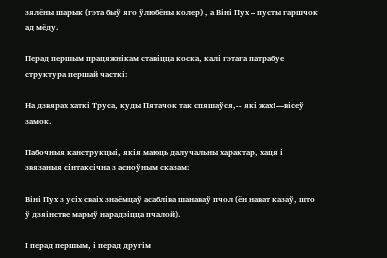зялёны шарык (гэта быў яго ўлюбёны колер) , а Віні Пух – пусты гаршчок ад мёду.

Перад першым працяжнікам ставіцца коска, калі гэтага патрабуе структура першай часткі:

На дзвярах хаткі Труса, куды Пятачок так спяшаўся,-- які жах!—вісеў замок.

Пабочныя канструкцыі, якія маюць далучальны характар, хаця і звязаныя сінтаксічна з асноўным сказам:

Віні Пух з усіх сваіх знаёмцаў асабліва шанаваў пчол (ён нават казаў, што ў дзяінстве марыў нарадзіцца пчалой).

І перад першым, і перад другім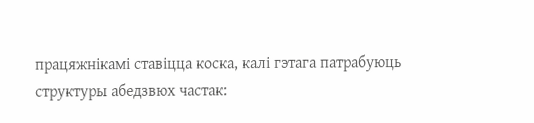працяжнікамі ставіцца коска, калі гэтага патрабуюць структуры абедзвюх частак: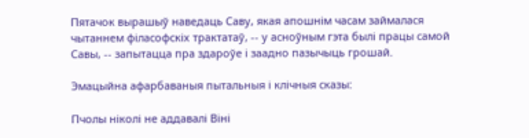Пятачок вырашыў наведаць Саву, якая апошнім часам займалася чытаннем філасофскіх трактатаў, -- у асноўным гэта былі працы самой Савы, -- запытацца пра здароўе і заадно пазычыць грошай.

Эмацыйна афарбаваныя пытальныя і клічныя сказы:

Пчолы ніколі не аддавалі Віні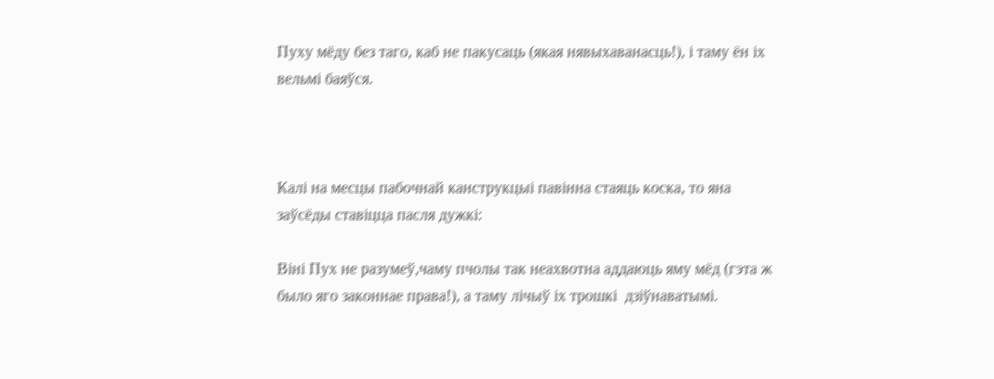Пуху мёду без таго, каб не пакусаць (якая нявыхаванасць!), і таму ён іх вельмі баяўся.



Калі на месцы пабочнай канструкцыі павінна стаяць коска, то яна заўсёды ставіцца пасля дужкі:

Віні Пух не разумеў,чаму пчолы так неахвотна аддаюць яму мёд (гэта ж было яго законнае права!), а таму лічыў іх трошкі  дзіўнаватымі.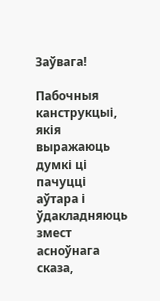Заўвага!

Пабочныя канструкцыі, якія выражаюць думкі ці пачуцці аўтара і ўдакладняюць змест асноўнага сказа,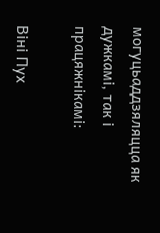могуцьаддзяляцца як дужкамі, так і працяжнікамі:

Віні Пух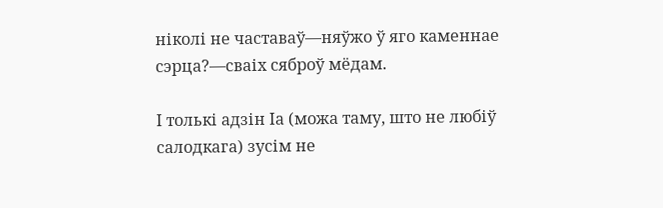ніколі не частаваў—няўжо ў яго каменнае сэрца?—сваіх сяброў мёдам.

І толькі адзін Іа (можа таму, што не любіў салодкага) зусім не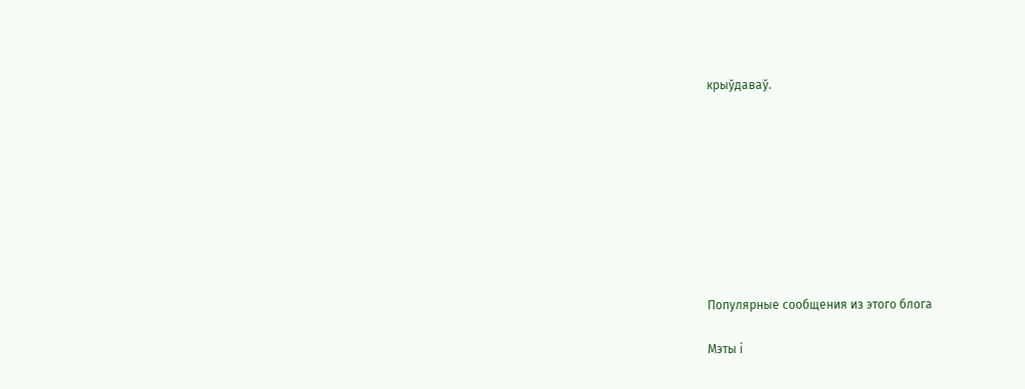крыўдаваў.









Популярные сообщения из этого блога

Мэты і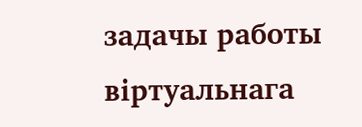задачы работы віртуальнага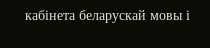кабінета беларускай мовы і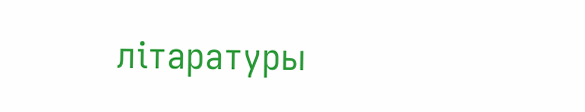літаратуры